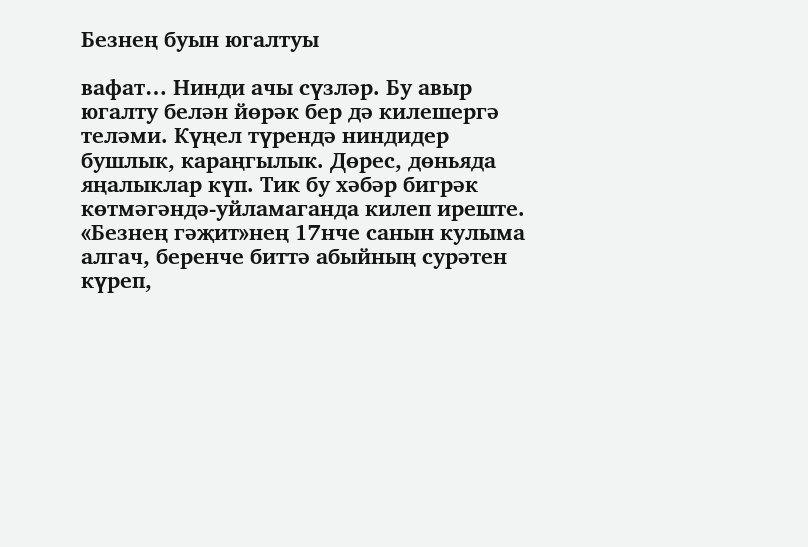Безнең буын югалтуы

вафат… Нинди ачы сүзләр. Бу авыр югалту белән йөрәк бер дә килешергә теләми. Күңел түрендә ниндидер бушлык, караңгылык. Дөрес, дөньяда яңалыклар күп. Тик бу хәбәр бигрәк көтмәгәндә-уйламаганда килеп иреште. «Безнең гәҗит»нең 17нче санын кулыма алгач, беренче биттә абыйның сурәтен күреп,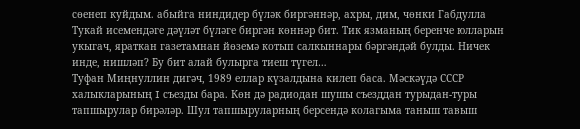сөенеп куйдым. абыйга ниндидер бүләк биргәннәр, ахры, дим, чөнки Габдулла Тукай исемендәге дәүләт бүләге биргән көннәр бит. Тик язманың беренче юлларын укыгач, яраткан газетамнан йөземә котып салкыннары бәргәндәй булды. Ничек инде, нишләп? Бу бит алай булырга тиеш түгел…
Туфан Миңнуллин дигәч, 1989 еллар күзалдына килеп баса. Мәскәүдә СССР халыкларының I съезды бара. Көн дә радиодан шушы съезддан турыдан-туры тапшырулар бирәләр. Шул тапшыруларның берсендә колагыма таныш тавыш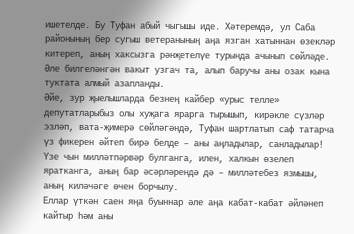ишетелде. Бу Туфан абый чыгышы иде. Хәтеремдә, ул Саба районының бер сугыш ветеранының аңа язган хатыннан өзекләр китереп, аның хаксызга рәнҗетелүе турында ачынып сөйләде. Әле билгеләнгән вакыт узгач та, алып баручы аны озак кына туктата алмый азапланды.
Әйе, зур җыелышларда безнең кайбер «урыс телле» депутатларыбыз олы хуҗага ярарга тырышып, кирәкле сүзләр эзләп, вата-җимерә сөйләгәндә, Туфан шартлатып саф татарча үз фикерен әйтеп бирә белде – аны аңладылар, санладылар!
Үзе чын милләтпәрвәр булганга, илен, халкын өзелеп яратканга, аның бар әсәрләрендә дә – милләтебез язмышы, аның киләчәге өчен борчылу.
Еллар үткән саен яңа буыннар әле аңа кабат-кабат әйләнеп кайтыр һәм аны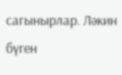сагынырлар. Ләкин бүген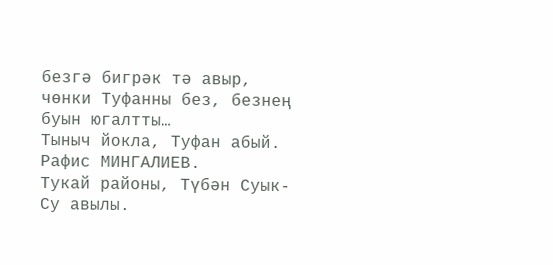безгә бигрәк тә авыр, чөнки Туфанны без, безнең буын югалтты…
Тыныч йокла, Туфан абый.
Рафис МИНГАЛИЕВ.
Тукай районы, Түбән Суык-Су авылы.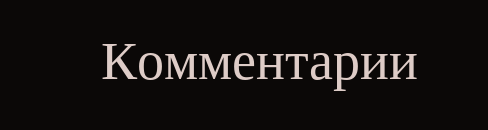Комментарии